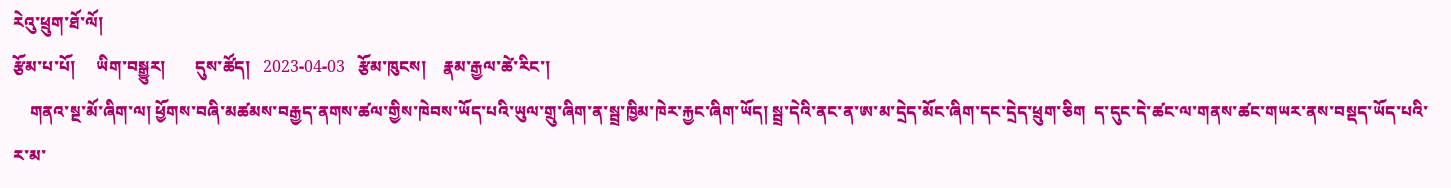རེའུ་ཕྲུག་ཐོ་ལོ།
རྩོམ་པ་པོ།     ཡིག་བསྒྱུར།       དུས་ཚོད།   2023-04-03   རྩོམ་ཁུངས།    རྣམ་རྒྱལ་ཚེ་རིང་།
    གནའ་སྔ་མོ་ཞིག་ལ། ཕྱོགས་བཞི་མཚམས་བརྒྱད་ནགས་ཚལ་གྱིས་ཁེབས་ཡོད་པའི་ཡུལ་གྲུ་ཞིག་ན་སྦྲ་ཁྱིམ་ཁེར་རྐྱང་ཞིག་ཡོད། སྦྲ་དེའི་ནང་ན་ཨ་མ་དྲེད་མོང་ཞིག་དང་དྲེད་ཕྲུག་ཅིག  ད་དུང་དེ་ཚང་ལ་གནས་ཚང་གཡར་ནས་བསྡད་ཡོད་པའི་ར་མ་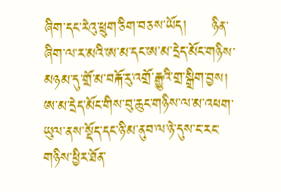ཞིག་དང་རེའུ་ཕྲུག་ཅིག་བཅས་ཡོད།     ཉིན་ཞིག་ལ་ར་མའི་ཨ་མ་དང་ཨ་མ་དྲེད་མོང་གཉིས་མཉམ་དུ་གྲོ་མ་བརྐོ་རུ་འགྲོ་རྒྱུའི་གྲ་སྒྲིག་བྱས། ཨ་མ་དྲེད་མོང་གིས་བུ་ཆུང་གཉིས་ལ་མ་འཕག་ཡུལ་ནས་སྡོད་དང་ཉི་མ་ནུབ་ལ་ཉེ་དུས་ང་རང་གཉིས་ཕྱིར་ཐོན་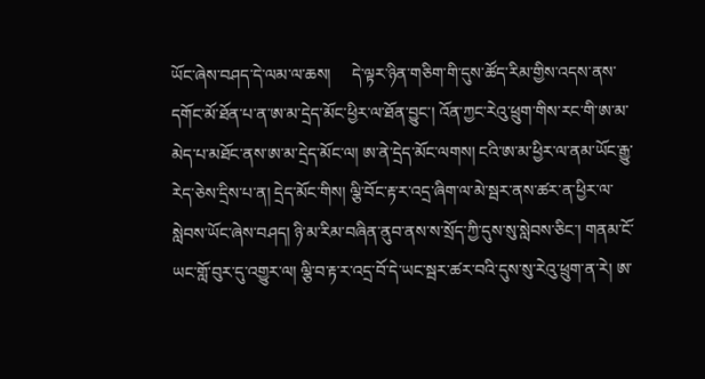ཡོང་ཞེས་བཤད་དེ་ལམ་ལ་ཆས།     དེ་ལྟར་ཉིན་གཅིག་གི་དུས་ཚོད་རིམ་གྱིས་འདས་ནས་དགོང་མོ་ཐོན་པ་ན་ཨ་མ་དྲེད་མོང་ཕྱིར་ལ་ཐོན་བྱུང་། འོན་ཀྱང་རེའུ་ཕྲུག་གིས་རང་གི་ཨ་མ་མེད་པ་མཐོང་ནས་ཨ་མ་དྲེད་མོང་ལ། ཨ་ནེ་དྲེད་མོང་ལགས། ངའི་ཨ་མ་ཕྱིར་ལ་ནམ་ཡོང་རྒྱུ་རེད་ཅེས་དྲིས་པ་ན། དྲེད་མོང་གིས། ལྕི་བོང་རྟ་ར་འདྲ་ཞིག་ལ་མེ་སྦར་ནས་ཚར་ན་ཕྱིར་ལ་སླེབས་ཡོང་ཞེས་བཤད། ཉི་མ་རིམ་བཞིན་ནུབ་ནས་ས་སྲོད་ཀྱི་དུས་སུ་སླེབས་ཅིང་། གནམ་ངོ་ཡང་གློ་བུར་དུ་འགྱུར་ལ། ལྕི་བ་རྟ་ར་འདྲ་བོ་དེ་ཡང་སྦར་ཚར་བའི་དུས་སུ་རེའུ་ཕྲུག་ན་རེ། ཨ་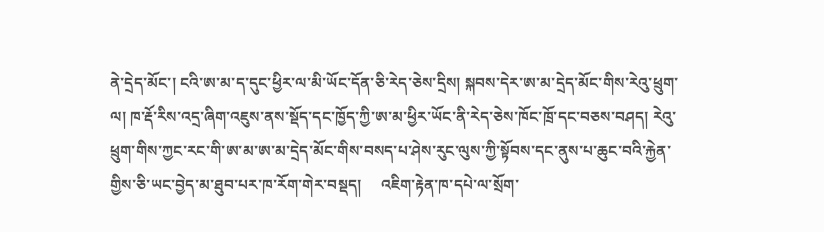ནེ་དྲེད་མོང་། ངའི་ཨ་མ་ད་དུང་ཕྱིར་ལ་མི་ཡོང་དོན་ཅི་རེད་ཅེས་དྲིས། སྐབས་དེར་ཨ་མ་དྲེད་མོང་གིས་རེའུ་ཕྲུག་ལ། ཁ་རྡོ་རིས་འདྲ་ཞིག་འཇུས་ནས་སྡོད་དང་ཁྱོད་ཀྱི་ཨ་མ་ཕྱིར་ཡོང་ནི་རེད་ཅེས་ཁོང་ཁྲོ་དང་བཅས་བཤད། རེའུ་ཕྲུག་གིས་ཀྱང་རང་གི་ཨ་མ་ཨ་མ་དྲེད་མོང་གིས་བསད་པ་ཤེས་རུང་ལུས་ཀྱི་སྟོབས་དང་ནུས་པ་ཆུང་བའི་རྐྱེན་གྱིས་ཅི་ཡང་བྱེད་མ་ཐུབ་པར་ཁ་རོག་གེར་བསྡད།     འཇིག་རྟེན་ཁ་དཔེ་ལ་སྲོག་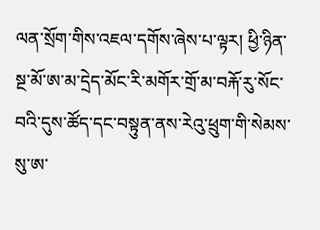ལན་སྲོག་གིས་འཇལ་དགོས་ཞེས་པ་ལྟར། ཕྱི་ཉིན་སྔ་མོ་ཨ་མ་དྲེད་མོང་རི་མགོར་གྲོ་མ་བརྐོ་རུ་སོང་བའི་དུས་ཚོད་དང་བསྟུན་ནས་རེའུ་ཕྲུག་གི་སེམས་སུ་ཨ་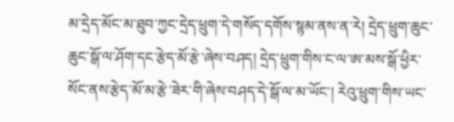མ་དྲེད་མོང་མ་ཐུབ་ཀྱང་དྲེད་ཕྲུག་དེ་གསོད་དགོས་སྙམ་ནས་ན་རེ། དྲེད་ཕྲུག་ཆུང་ཆུང་སྒོ་ལ་ཤོག་དང་རྩེད་མོ་རྩེ་ཞེས་བཤད། དྲེད་ཕྲུག་གིས་ང་ལ་ཨ་མས་སྒོ་ཕྱིར་སོང་ནས་རྩེད་མོ་མ་རྩེ་ཟེར་གི་ཞེས་བཤད་དེ་སྒོ་ལ་མ་ཡོང་། རེའུ་ཕྲུག་གིས་ཡང་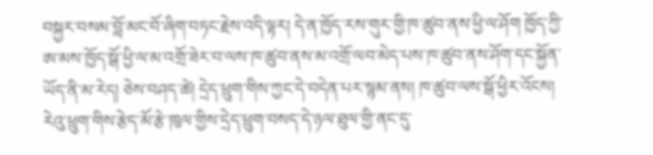བསྐྱར་བསམ་བློ་མང་བོ་ཞིག་བཏང་རྗེས་འདི་ལྟར། དེ་ན་ཁྱོད་རས་གུར་གྱི་ཁ་ཚུབ་ནས་ཕྱི་ལ་ཤོག ཁྱོད་ཀྱི་ཨ་མས་ཁྱོད་སྒོ་ཕྱི་ལ་མ་འགྲོ་ཟེར་བ་ལས་ཁ་ཚུབ་ནས་མ་འགྲོ་ལབ་མེད་པས་ཁ་ཚུབ་ནས་ཤོག་དང་སྐྱོན་ཡོད་ནི་མ་རེད། ཅེས་བཤད་ཚེ། དྲེད་ཕྲུག་གིས་ཀྱང་དེ་བདེན་པར་སྙམ་ནས། ཁ་ཚུབ་ལས་སྒོ་ཕྱིར་འོངས། རེའུ་ཕྲུག་གིས་རྩེད་མོ་རྩེ་ཁུལ་གྱིས་དྲེད་ཕྲུག་བསད་དེ་ཉལ་ཐུལ་གྱི་ནང་དུ་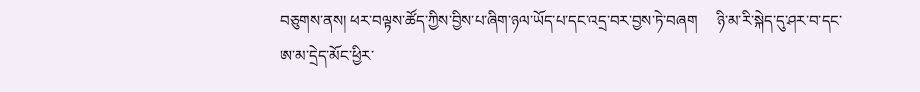བཅུགས་ནས། ཕར་བལྟས་ཚོད་ཀྱིས་བྱིས་པ་ཞིག་ཉལ་ཡོད་པ་དང་འདྲ་བར་བྱས་ཏེ་བཞག     ཉི་མ་རི་སྐེད་དུ་ཤར་བ་དང་ཨ་མ་དྲེད་མོང་ཕྱིར་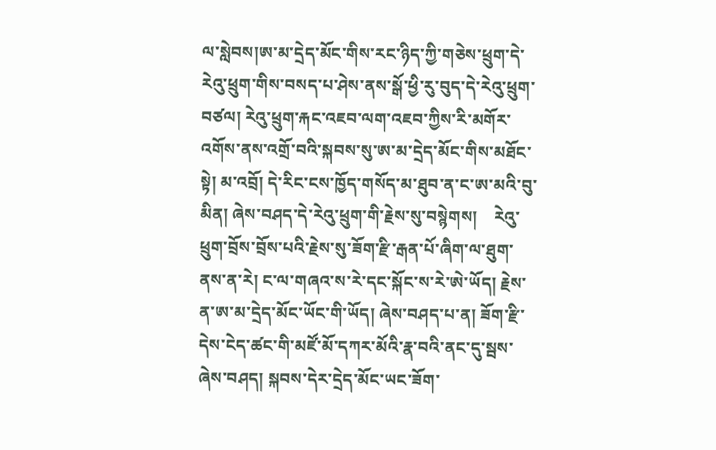ལ་སླེབས།ཨ་མ་དྲེད་མོང་གིས་རང་ཉིད་ཀྱི་གཅེས་ཕྲུག་དེ་རེའུ་ཕྲུག་གིས་བསད་པ་ཤེས་ནས་སྒོ་ཕྱི་རུ་བུད་དེ་རེའུ་ཕྲུག་བཙལ། རེའུ་ཕྲུག་རྐང་འཇབ་ལག་འཇབ་ཀྱིས་རི་མགོར་འགོས་ནས་འགྲོ་བའི་སྐབས་སུ་ཨ་མ་དྲེད་མོང་གིས་མཐོང་སྟེ། མ་འབྲོ། དེ་རིང་ངས་ཁྱོད་གསོད་མ་ཐུབ་ན་ང་ཨ་མའི་བུ་མིན། ཞེས་བཤད་དེ་རེའུ་ཕྲུག་གི་རྗེས་སུ་བསྙེགས།    རེའུ་ཕྲུག་བྲོས་བྲོས་པའི་རྗེས་སུ་ཟོག་རྫི་རྒན་པོ་ཞིག་ལ་ཐུག་ནས་ན་རེ། ང་ལ་གཞའ་ས་རེ་དང་སྐོང་ས་རེ་ཨེ་ཡོད། རྗེས་ན་ཨ་མ་དྲེད་མོང་ཡོང་གི་ཡོད། ཞེས་བཤད་པ་ན། ཟོག་རྫི་དེས་ངེད་ཚང་གི་མཛོ་མོ་དཀར་མོའི་རྣ་བའི་ནང་དུ་སྦས་ཞེས་བཤད། སྐབས་དེར་དྲེད་མོང་ཡང་ཟོག་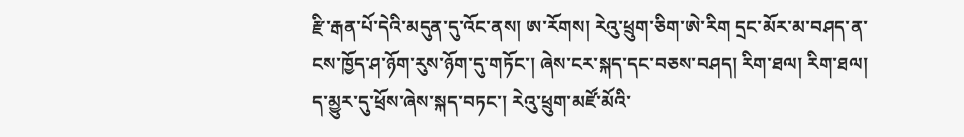རྫི་རྒན་པོ་དེའི་མདུན་དུ་འོང་ནས། ཨ་རོགས། རེའུ་ཕྲུག་ཅིག་ཨེ་རིག དྲང་མོར་མ་བཤད་ན་ངས་ཁྱོད་ཤ་ཉོག་རུས་ཉོག་དུ་གཏོང་། ཞེས་ངར་སྐད་དང་བཅས་བཤད། རིག་ཐལ། རིག་ཐལ། ད་མྱུར་དུ་ཕྲོས་ཞེས་སྐད་བཏང་། རེའུ་ཕྲུག་མཛོ་མོའི་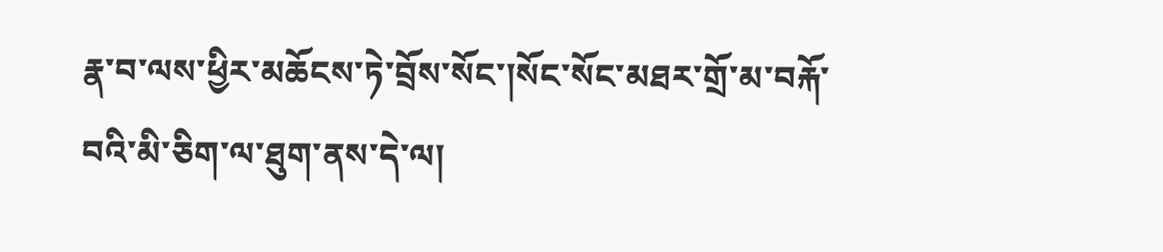རྣ་བ་ལས་ཕྱིར་མཆོངས་ཏེ་བྲོས་སོང་།སོང་སོང་མཐར་གྲོ་མ་བརྐོ་བའི་མི་ཅིག་ལ་ཐུག་ནས་དེ་ལ།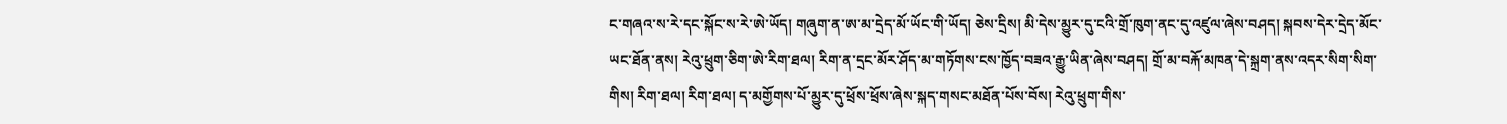ང་གཞའ་ས་རེ་དང་སྐོང་ས་རེ་ཨེ་ཡོད། གཞུག་ན་ཨ་མ་དྲེད་མོ་ཡོང་གི་ཡོད། ཅེས་དྲིས། མི་དེས་མྱུར་དུ་ངའི་གྲོ་ཁུག་ནང་དུ་འཛུལ་ཞེས་བཤད། སྐབས་དེར་དྲེད་མོང་ཡང་ཐོན་ནས། རེའུ་ཕྲུག་ཅིག་ཨེ་རིག་ཐལ། རིག་ན་དྲང་མོར་ཤོད་མ་གཏོགས་ངས་ཁྱོད་བཟའ་རྒྱུ་ཡིན་ཞེས་བཤད། གྲོ་མ་བརྐོ་མཁན་དེ་སྐྲག་ནས་འདར་སིག་སིག་གིས། རིག་ཐལ། རིག་ཐལ། ད་མགྱོགས་པོ་མྱུར་དུ་ཕྲོས་ཕྲོས་ཞེས་སྐད་གསང་མཐོན་པོས་བོས། རེའུ་ཕྲུག་གིས་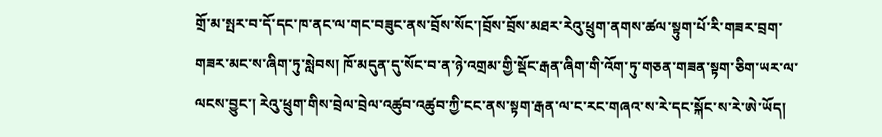གྲོ་མ་སྤར་བ་དོ་དང་ཁ་ནང་ལ་གང་བཟུང་ནས་བྲོས་སོང་།བྲོས་བྲོས་མཐར་རེའུ་ཕྲུག་ནགས་ཚལ་སྟུག་པོ་རི་གཟར་བྲག་གཟར་མང་ས་ཞིག་ཏུ་སླེབས། ཁོ་མདུན་དུ་སོང་བ་ན་ཉེ་འགྲམ་གྱི་སྡོང་རྒན་ཞིག་གི་འོག་ཏུ་གཅན་གཟན་སྟག་ཅིག་ཡར་ལ་ལངས་བྱུང་། རེའུ་ཕྲུག་གིས་བྲེལ་བྲེལ་འཚུབ་འཚུབ་ཀྱི་ངང་ནས་སྟག་རྒན་ལ་ང་རང་གཞའ་ས་རེ་དང་སྐོང་ས་རེ་ཨེ་ཡོད།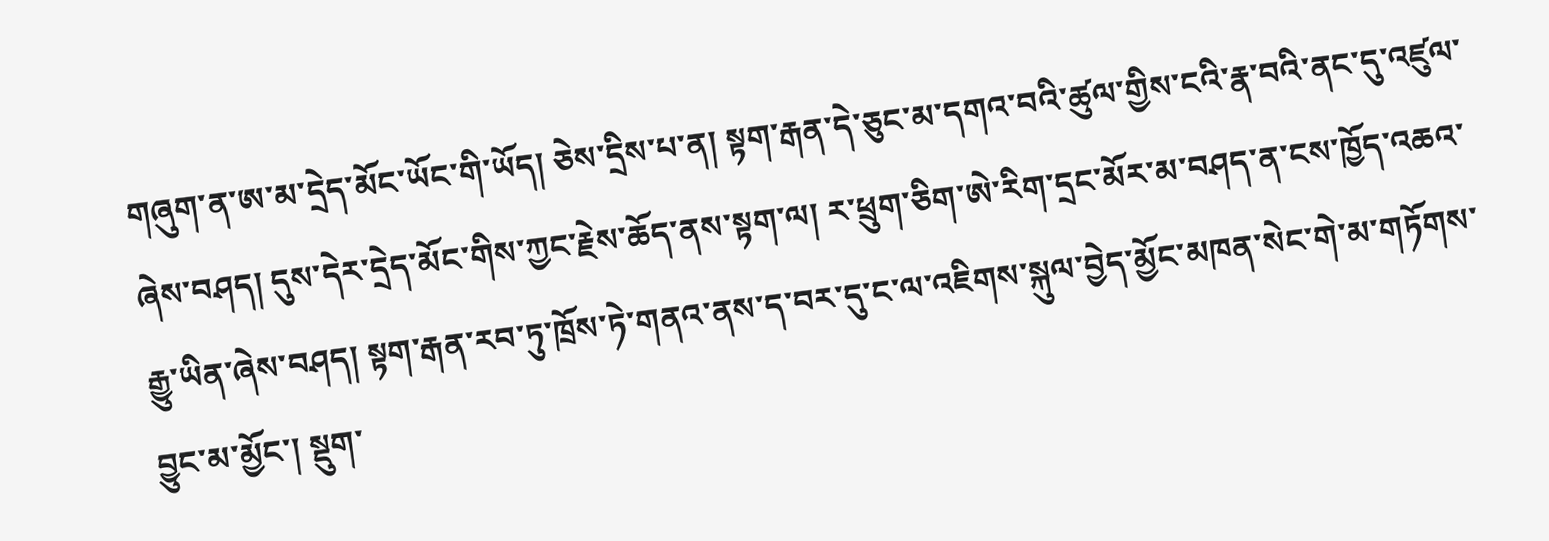གཞུག་ན་ཨ་མ་དྲེད་མོང་ཡོང་གི་ཡོད། ཅེས་དྲིས་པ་ན། སྟག་རྒན་དེ་ཅུང་མ་དགའ་བའི་ཚུལ་གྱིས་ངའི་རྣ་བའི་ནང་དུ་འཛུལ་ཞེས་བཤད། དུས་དེར་དྲེད་མོང་གིས་ཀྱང་རྗེས་ཆོད་ནས་སྟག་ལ། ར་ཕྲུག་ཅིག་ཨེ་རིག་དྲང་མོར་མ་བཤད་ན་ངས་ཁྱོད་འཆའ་རྒྱུ་ཡིན་ཞེས་བཤད། སྟག་རྒན་རབ་ཏུ་ཁྲོས་ཏེ་གནའ་ནས་ད་བར་དུ་ང་ལ་འཇིགས་སྐུལ་བྱེད་མྱོང་མཁན་སེང་གེ་མ་གཏོགས་བྱུང་མ་མྱོང་། སྡུག་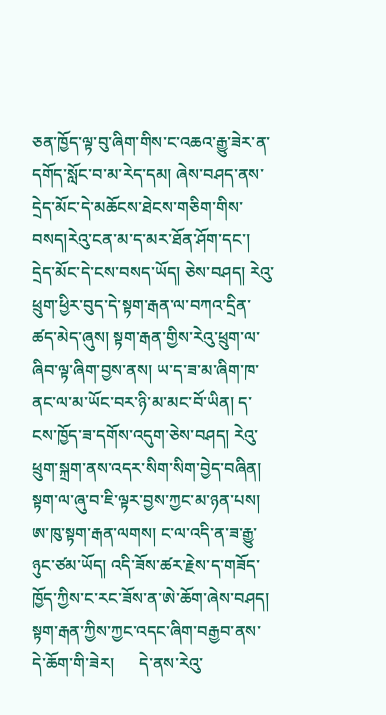ཅན་ཁྱོད་ལྟ་བུ་ཞིག་གིས་ང་འཆའ་རྒྱུ་ཟེར་ན་དགོད་སློང་བ་མ་རེད་དམ། ཞེས་བཤད་ནས་དྲེད་མོང་དེ་མཆོངས་ཐེངས་གཅིག་གིས་བསད།རེའུ་ངན་མ་ད་མར་ཐོན་ཤོག་དང་། དྲེད་མོང་དེ་ངས་བསད་ཡོད། ཅེས་བཤད། རེའུ་ཕྲུག་ཕྱིར་བུད་དེ་སྟག་རྒན་ལ་བཀའ་དྲིན་ཚད་མེད་ཞུས། སྟག་རྒན་གྱིས་རེའུ་ཕྲུག་ལ་ཞིབ་ལྟ་ཞིག་བྱས་ནས། ཡ་ད་ཟ་མ་ཞིག་ཁ་ནང་ལ་མ་ཡོང་བར་ཉི་མ་མང་བོ་ཡིན། ད་ངས་ཁྱོད་ཟ་དགོས་འདུག་ཅེས་བཤད། རེའུ་ཕྲུག་སྐྲག་ནས་འདར་སིག་སིག་བྱེད་བཞིན། སྟག་ལ་ཞུ་བ་ཇི་ལྟར་བྱས་ཀྱང་མ་ཉན་པས། ཨ་ཁུ་སྟག་རྒན་ལགས། ང་ལ་འདི་ན་ཟ་རྒྱུ་ཉུང་ཙམ་ཡོད། འདི་ཟོས་ཚར་རྗེས་ད་གཟོད་ཁྱོད་ཀྱིས་ང་རང་ཟོས་ན་ཨེ་ཆོག་ཞེས་བཤད། སྟག་རྒན་ཀྱིས་ཀྱང་འདང་ཞིག་བརྒྱབ་ནས་དེ་ཆོག་གི་ཟེར།      དེ་ནས་རེའུ་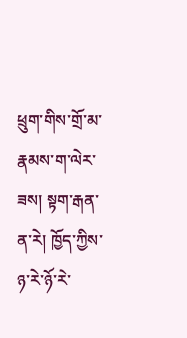ཕྲུག་གིས་གྲོ་མ་རྣམས་ག་ལེར་ཟས། སྟག་རྒན་ན་རེ། ཁྱོད་ཀྱིས་ཉ་རེ་ཉོ་རེ་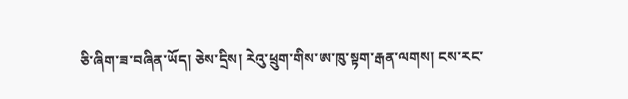ཅི་ཞིག་ཟ་བཞིན་ཡོད། ཅེས་དྲིས། རེའུ་ཕྲུག་གིས་ཨ་ཁུ་སྟག་རྒན་ལགས། ངས་རང་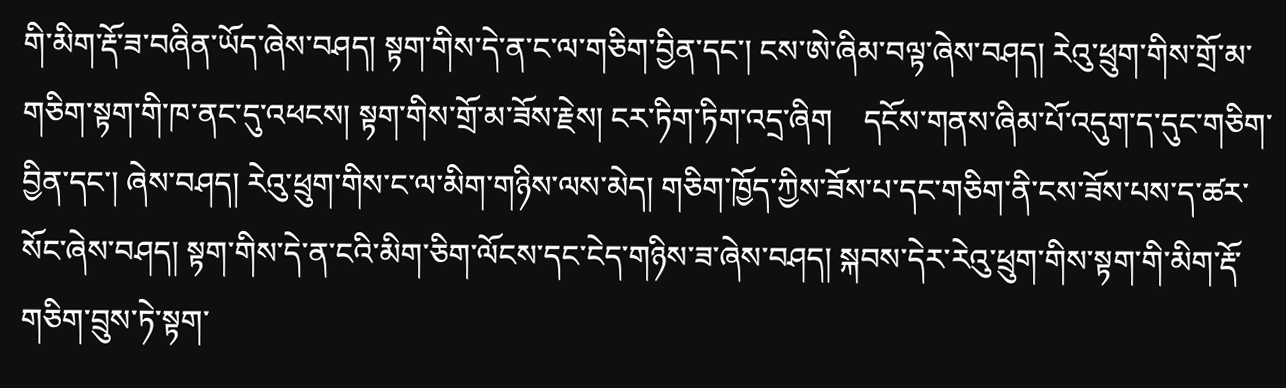གི་མིག་རྡོ་ཟ་བཞིན་ཡོད་ཞེས་བཤད། སྟག་གིས་དེ་ན་ང་ལ་གཅིག་བྱིན་དང་། ངས་ཨེ་ཞིམ་བལྟ་ཞེས་བཤད། རེའུ་ཕྲུག་གིས་གྲོ་མ་གཅིག་སྟག་གི་ཁ་ནང་དུ་འཕངས། སྟག་གིས་གྲོ་མ་ཟོས་རྗེས། ངར་ཏིག་ཏིག་འདྲ་ཞིག    དངོས་གནས་ཞིམ་པོ་འདུག་ད་དུང་གཅིག་བྱིན་དང་། ཞེས་བཤད། རེའུ་ཕྲུག་གིས་ང་ལ་མིག་གཉིས་ལས་མེད། གཅིག་ཁྱོད་ཀྱིས་ཟོས་པ་དང་གཅིག་ནི་ངས་ཟོས་པས་ད་ཚར་སོང་ཞེས་བཤད། སྟག་གིས་དེ་ན་ངའི་མིག་ཅིག་ལོངས་དང་ངེད་གཉིས་ཟ་ཞེས་བཤད། སྐབས་དེར་རེའུ་ཕྲུག་གིས་སྟག་གི་མིག་རྡོ་གཅིག་བྲུས་ཏེ་སྟག་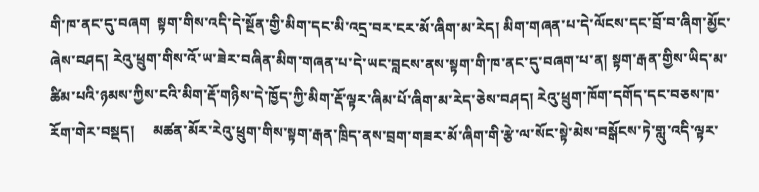གི་ཁ་ནང་དུ་བཞག  སྟག་གིས་འདི་དེ་སྔོན་གྱི་མིག་དང་མི་འདྲ་བར་ངར་མོ་ཞིག་མ་རེད། མིག་གཞན་པ་དེ་ལོངས་དང་བྲོ་བ་ཞིག་མྱོང་ཞེས་བཤད། རེའུ་ཕྲུག་གིས་འོ་ཡ་ཟེར་བཞིན་མིག་གཞན་པ་དེ་ཡང་བླངས་ནས་སྟག་གི་ཁ་ནང་དུ་བཞག་པ་ན། སྟག་རྒན་གྱིས་ཡིད་མ་ཚིམ་པའི་ཉམས་ཀྱིས་ངའི་མིག་རྡོ་གཉིས་དེ་ཁྱོད་ཀྱི་མིག་རྡོ་ལྟར་ཞིམ་པོ་ཞིག་མ་རེད་ཅེས་བཤད། རེའུ་ཕྲུག་ཁོག་དགོད་དང་བཅས་ཁ་རོག་གེར་བསྡད།     མཚན་མོར་རེའུ་ཕྲུག་གིས་སྟག་རྒན་ཁྲིད་ནས་བྲག་གཟར་མོ་ཞིག་གི་རྩེ་ལ་སོང་སྟེ་མེས་བསྒོངས་ཏེ་གླུ་འདི་ལྟར་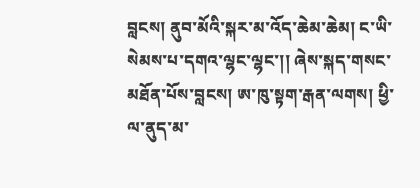བླངས། ནུབ་མོའི་སྐར་མ་འོད་ཆེམ་ཆེམ། ང་ཡི་སེམས་པ་དགའ་ལྷང་ལྷང་།། ཞེས་སྐད་གསང་མཐོན་པོས་བླངས། ཨ་ཁུ་སྟག་རྒན་ལགས། ཕྱི་ལ་ནུད་མ་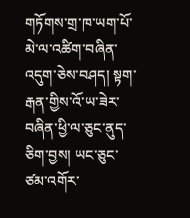གཏོགས་གྲ་ཁ་ཡག་པོ་མེ་ལ་འཚིག་བཞིན་འདུག་ཅེས་བཤད། སྟག་རྒན་གྱིས་འོ་ཡ་ཟེར་བཞིན་ཕྱི་ལ་ཅུང་ནུད་ཅིག་བྱས། ཡང་ཅུང་ཙམ་འགོར་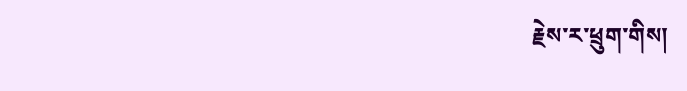རྗེས་ར་ཕྲུག་གིས།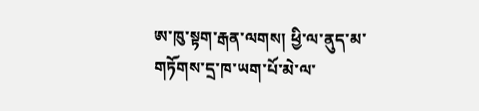ཨ་ཁུ་སྟག་རྒན་ལགས། ཕྱི་ལ་ནུད་མ་གཏོགས་དྲ་ཁ་ཡག་པོ་མེ་ལ་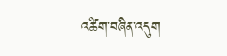འཚིག་བཞིན་འདུག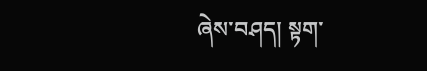ཞེས་བཤད། སྟག་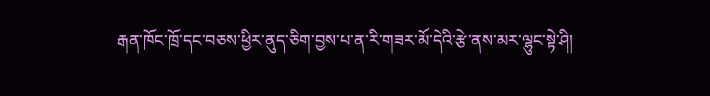རྒན་ཁོང་ཁྲོ་དང་བཅས་ཕྱིར་ནུད་ཅིག་བྱས་པ་ན་རི་གཟར་མོ་དེའི་རྩེ་ནས་མར་ལྷུང་སྟེ་ཤི།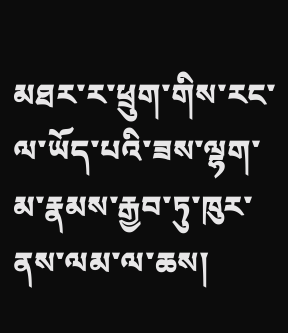མཐར་ར་ཕྲུག་གིས་རང་ལ་ཡོད་པའི་ཟས་ལྷག་མ་རྣམས་རྒྱབ་ཏུ་ཁུར་ནས་ལམ་ལ་ཆས།